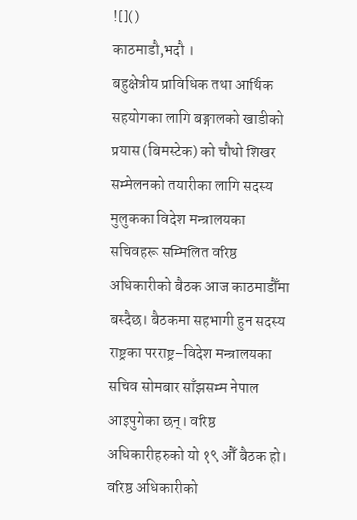![]()
काठमाडौ,भदौ ।
बहुक्षेत्रीय प्राविधिक तथा आर्थिक सहयोगका लागि बङ्गालको खाडीको प्रयास (बिमस्टेक) को चौथो शिखर सम्मेलनको तयारीका लागि सदस्य मुलुकका विदेश मन्त्रालयका सचिवहरू सम्मिलित वरिष्ठ अधिकारीको बैठक आज काठमाडौँमा बस्दैछ। बैठकमा सहभागी हुन सदस्य राष्ट्रका परराष्ट्र–विदेश मन्त्रालयका सचिव सोमबार साँझसम्म नेपाल आइपुगेका छन्। वरिष्ठ अधिकारीहरुको यो १९ औँ बैठक हो। वरिष्ठ अधिकारीको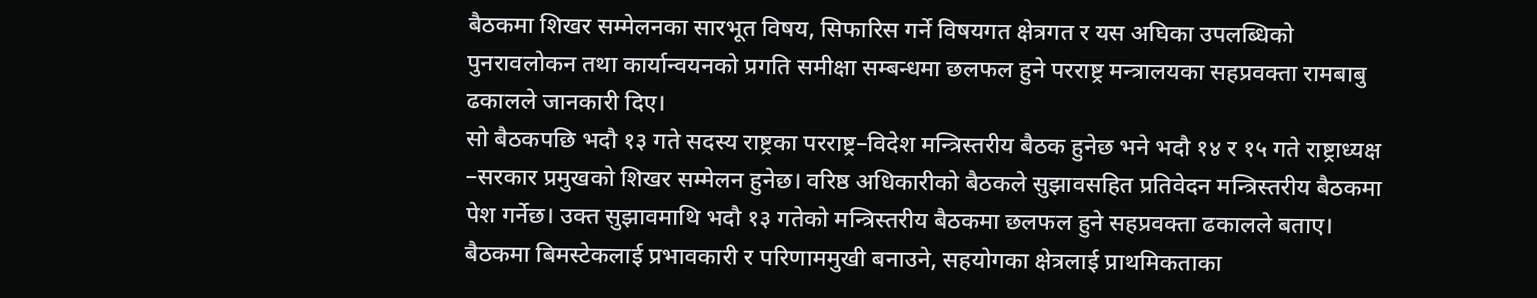बैठकमा शिखर सम्मेलनका सारभूत विषय, सिफारिस गर्ने विषयगत क्षेत्रगत र यस अघिका उपलब्धिको पुनरावलोकन तथा कार्यान्वयनको प्रगति समीक्षा सम्बन्धमा छलफल हुने परराष्ट्र मन्त्रालयका सहप्रवक्ता रामबाबु ढकालले जानकारी दिए।
सो बैठकपछि भदौ १३ गते सदस्य राष्ट्रका परराष्ट्र–विदेश मन्त्रिस्तरीय बैठक हुनेछ भने भदौ १४ र १५ गते राष्ट्राध्यक्ष –सरकार प्रमुखको शिखर सम्मेलन हुनेछ। वरिष्ठ अधिकारीको बैठकले सुझावसहित प्रतिवेदन मन्त्रिस्तरीय बैठकमा पेश गर्नेछ। उक्त सुझावमाथि भदौ १३ गतेको मन्त्रिस्तरीय बैठकमा छलफल हुने सहप्रवक्ता ढकालले बताए।
बैठकमा बिमस्टेकलाई प्रभावकारी र परिणाममुखी बनाउने, सहयोगका क्षेत्रलाई प्राथमिकताका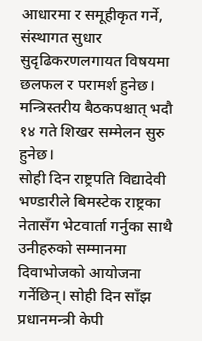आधारमा र समूहीकृत गर्ने, संस्थागत सुधार सुदृढिकरणलगायत विषयमा छलफल र परामर्श हुनेछ। मन्त्रिस्तरीय बैठकपश्चात् भदौ १४ गते शिखर सम्मेलन सुरु हुनेछ।
सोही दिन राष्ट्रपति विद्यादेवी भण्डारीले बिमस्टेक राष्ट्रका नेतासँग भेटवार्ता गर्नुका साथै उनीहरुको सम्मानमा दिवाभोजको आयोजना गर्नेछिन्। सोही दिन साँझ प्रधानमन्त्री केपी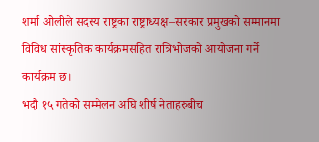शर्मा ओलीले सदस्य राष्ट्रका राष्ट्राध्यक्ष–सरकार प्रमुखको सम्मानमा विविध सांस्कृतिक कार्यक्रमसहित रात्रिभोजको आयोजना गर्ने कार्यक्रम छ।
भदौ १५ गतेको सम्मेलन अघि शीर्ष नेताहरुबीच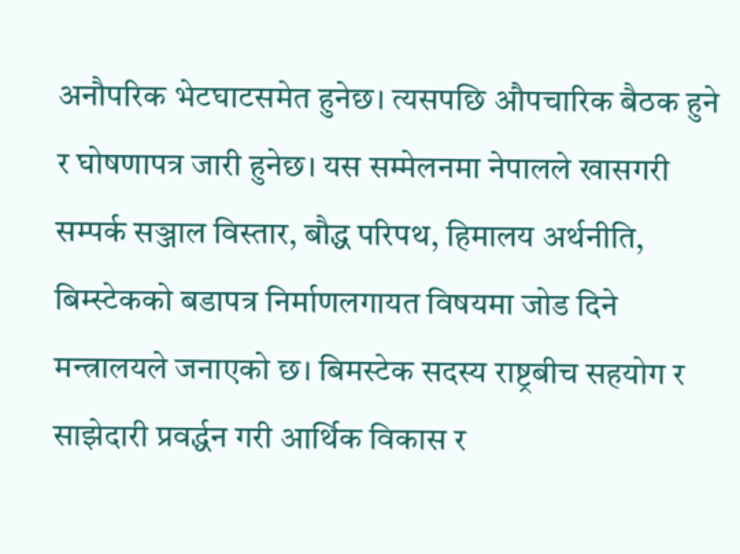अनौपरिक भेटघाटसमेत हुनेछ। त्यसपछि औपचारिक बैठक हुने र घोषणापत्र जारी हुनेछ। यस सम्मेलनमा नेपालले खासगरी सम्पर्क सञ्जाल विस्तार, बौद्ध परिपथ, हिमालय अर्थनीति, बिम्स्टेकको बडापत्र निर्माणलगायत विषयमा जोड दिने मन्त्रालयले जनाएको छ। बिमस्टेक सदस्य राष्ट्रबीच सहयोग र साझेदारी प्रवर्द्धन गरी आर्थिक विकास र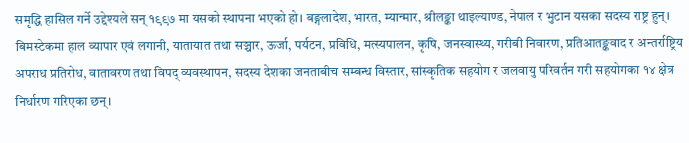समृद्धि हासिल गर्ने उद्देश्यले सन् १९९७ मा यसको स्थापना भएको हो। बङ्गलादेश, भारत, म्यान्मार, श्रीलङ्का थाइल्याण्ड, नेपाल र भुटान यसका सदस्य राष्ट्र हुन्।
बिमस्टेकमा हाल व्यापार एवं लगानी, यातायात तथा सञ्चार, ऊर्जा, पर्यटन, प्रविधि, मत्स्यपालन, कृषि, जनस्वास्थ्य, गरीबी निवारण, प्रतिआतङ्कवाद र अन्तर्राष्ट्रिय अपराध प्रतिरोध, वातावरण तथा विपद् व्यवस्थापन, सदस्य देशका जनताबीच सम्बन्ध विस्तार, सांस्कृतिक सहयोग र जलवायु परिवर्तन गरी सहयोगका १४ क्षेत्र निर्धारण गरिएका छन्।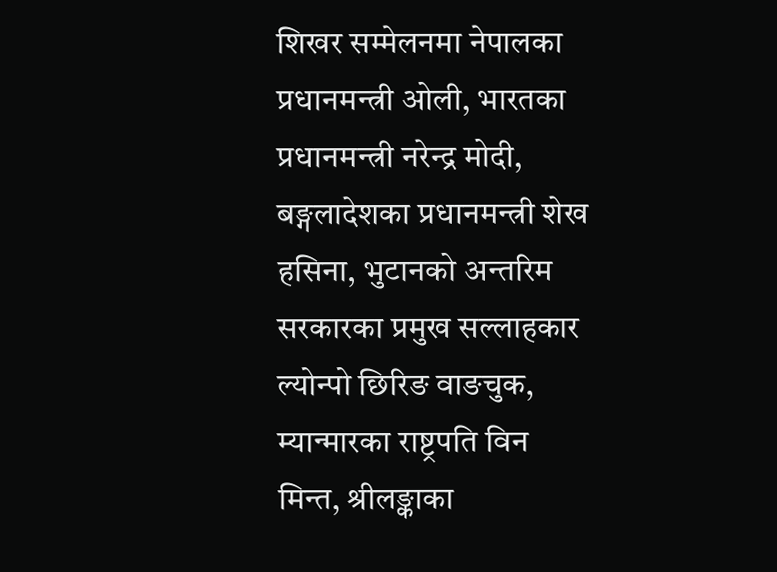शिखर सम्मेलनमा नेपालका प्रधानमन्त्री ओली, भारतका प्रधानमन्त्री नरेन्द्र मोदी, बङ्गलादेशका प्रधानमन्त्री शेख हसिना, भुटानको अन्तरिम सरकारका प्रमुख सल्लाहकार ल्योन्पो छिरिङ वाङचुक, म्यान्मारका राष्ट्रपति विन मिन्त, श्रीलङ्काका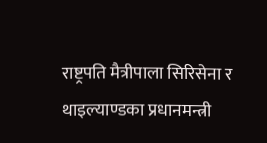राष्ट्रपति मैत्रीपाला सिरिसेना र थाइल्याण्डका प्रधानमन्त्री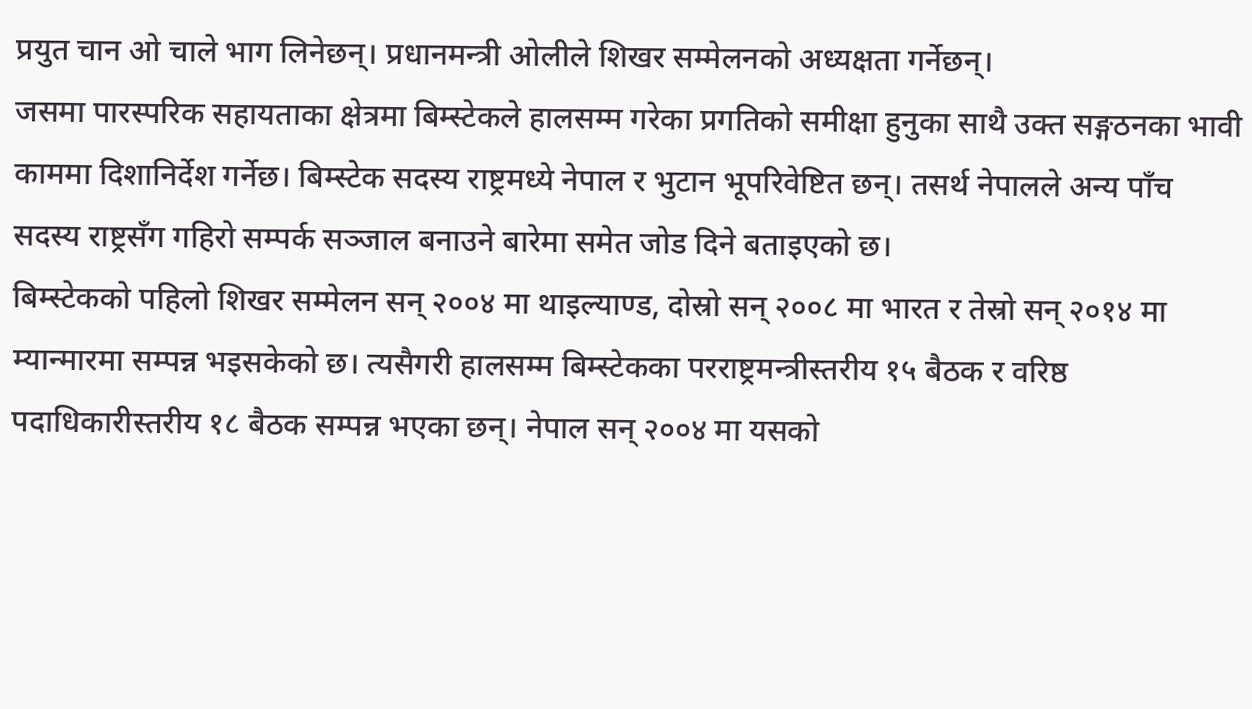प्रयुत चान ओ चाले भाग लिनेछन्। प्रधानमन्त्री ओलीले शिखर सम्मेलनको अध्यक्षता गर्नेछन्।
जसमा पारस्परिक सहायताका क्षेत्रमा बिम्स्टेकले हालसम्म गरेका प्रगतिको समीक्षा हुनुका साथै उक्त सङ्गठनका भावी काममा दिशानिर्देश गर्नेछ। बिम्स्टेक सदस्य राष्ट्रमध्ये नेपाल र भुटान भूपरिवेष्टित छन्। तसर्थ नेपालले अन्य पाँच सदस्य राष्ट्रसँग गहिरो सम्पर्क सञ्जाल बनाउने बारेमा समेत जोड दिने बताइएको छ।
बिम्स्टेकको पहिलो शिखर सम्मेलन सन् २००४ मा थाइल्याण्ड, दोस्रो सन् २००८ मा भारत र तेस्रो सन् २०१४ मा म्यान्मारमा सम्पन्न भइसकेको छ। त्यसैगरी हालसम्म बिम्स्टेकका परराष्ट्रमन्त्रीस्तरीय १५ बैठक र वरिष्ठ पदाधिकारीस्तरीय १८ बैठक सम्पन्न भएका छन्। नेपाल सन् २००४ मा यसको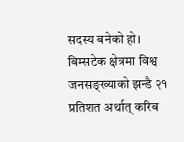सदस्य बनेको हो। बिम्सटेक क्षेत्रमा विश्व जनसङ्ख्याको झन्डै २१ प्रतिशत अर्थात् करिब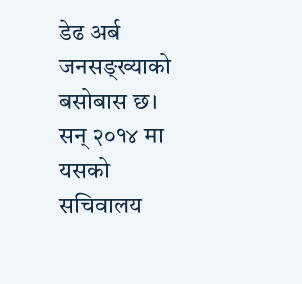डेढ अर्ब जनसङ्ख्याको बसोबास छ। सन् २०१४ मा यसको सचिवालय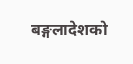बङ्गलादेशको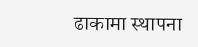ढाकामा स्थापना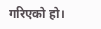गरिएको हो।